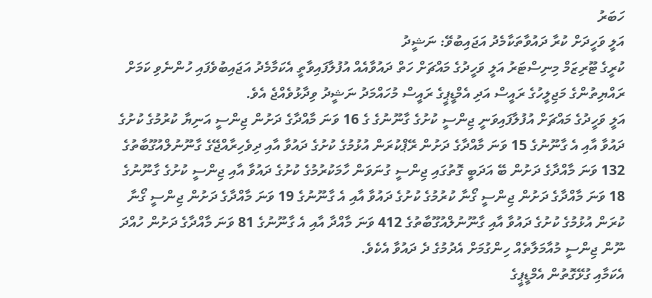ހަބަރު
އަލީ ވަހީދަށް ކުރާ ދައުވާތަކާމެދު އަޖައިބުވޭ: ނަޝީދު
ކުރީގެ ޓޫރިޒަމް މިނިސްޓަރު އަލީ ވަހީދުގެ މައްޗަށް ހަތް ދައުވާއެއް އުފުލާފައިވާތީ އެކަމާމެދު އަޖައިބުވެފައި ހުންނެވި ކަމަށް ރައްޔިތުންގެ މަޖިލީހުގެ ރައީސް އަދި އެމްޑީޕީގެ ރައީސް މުހައްމަދު ނަޝީދު ވިދާޅުވެއްޖެ އެވެ.
އަލީ ވަހީދުގެ މައްޗަށް އުފުލާފައިވަނީ ޖިންސީ ކުށުގެ ގާނޫނުގެ ގެ 16 ވަނަ މާއްދާގެ ދަށުން ޖިންސީ އަނިޔާ ކުރުމުގެ ކުށުގެ ދައުވާ އާއި އެ ގާނޫނުގެ 15 ވަނަ މާއްދާގެ ދަށުން ރޭޕްކުރަން އުޅުމުގެ ކުށުގެ ދައުވާ އާއި ދިވެހިރާއްޖޭގެ ގާނޫނުލްއުގޫބާތުގެ 132 ވަނަ މާއްދާގެ ދަށުން ބޭ އަދަބީ ގޮތުގައި ޖިންސީ ގުނަވަން ހާމަކުރުމުގެ ކުށުގެ ދައުވާ އާއި ޖިންސީ ކުށުގެ ގާނޫނުގެ 18 ވަނަ މާއްދާގެ ދަށުން ޖިންސީ ގޯނާ ކުރުމުގެ ކުށުގެ ދައުވާ އާއި އެ ގާނޫނުގެ 19 ވަނަ މާއްދާގެ ދަށުން ޖިންސީ ގޯނާ ކުރަން އުޅުމުގެ ކުށުގެ ދައުވާ އާއި ގާނޫނުލްއުގޫބާތުގެ 412 ވަނަ މާއްދާ އާއި އެ ގާނޫނުގެ 81 ވަނަ މާއްދާގެ ދަށުން ހުއްދަ ނޫން ޖިންސީ މުއާމަލާތެއް ހިންގުމަށް އެދުމުގެ ދެ ދައުވާ އެކެވެ.
އެކަމާއި ގުޅޭގޮތުން އެމްޑީޕީގެ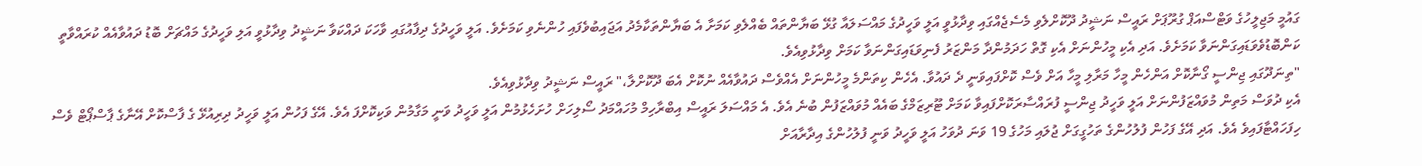ގައުމީ މަޖިލީހުގެ ވަޓްސްއަޕް ގުރޫޕަށް ރައީސް ނަޝީދު ދޫކޮށްލެވި މެސެޖެއްގައި ވިދާޅުވީ އަލީ ވަހީދުގެ މައްސަލައާ ގުޅޭ ބަޔާންތައް ބެއްލެވި ކަމަށާ އެ ބަޔާންތަކާމެދު އަޖައިބުވެފައި ހުންނެވި ކަމަށެވެ. އަލީ ވަހީދުގެ ދިފާއުގައި ވާހަކަ ދައްކަވާ ނަޝީދު ވިދާޅުވީ އަލި ވަހީދުގެ މައްޗަށް ބޮޑު ދައުވާއެއް ކުރައްވާތީ ކަންބޮޑުވެވަޑައިގަންނަވާ ކަމަށެވެ. އަދި އެކި މީހުންނަށް އެކި ގޮތް ހަދަމުންދާ މަންޒަރު ފެނިވަޑައިގަންނަވާ ކަމަށް ވިދާޅުވިއެވެ.
"ތިނަދޫގައި ޖިންސީ ގޯނާކޮށް އަންހެން މީހާ މަރާލި މީހާ އަށް ވެސް ކޮށްފައިވަނީ ދެ ދައުވާ. އެހެން ކިތަންމެ މީހުންނަށް އެއްވެސް ދައުވާއެއް ނުކޮށް އެބަ ދޫކޮށްލާ،" ރައީސް ނަޝީދު ވިދާޅުވިއެވެ.
އެކި ދުވަސް މަތިން މުވައްޒަފުންނަށް އަލީ ވަހީދު ޖިންސީ ފުރައްސާރަކޮށްފައިވާ ކަމަށް ޓޫރިޒަމްގެ ބައެއް މުވައްޒަފުން ބުނެ އެވެ. އެ މައްސަލަ ރައީސް އިބްރާހިމް މުހައްމަދު ސޯލިހަށް ހުށަހެޅުމުން އަލީ ވަހީދު ވަނީ މަގާމުން ވަކިކޮށްފަ އެވެ. އޭގެ ފަހުން އަލީ ވަހީދު ދިރިއުޅޭ ގެ ފާސްކޮށް އޭނާގެ ޕާސްޕޯޓް ވެސް ހިފަހައްޓާފައިވެ އެވެ. އަދި އޭގެ ފަހުން ފުލުހުންގެ ތަހުގީގަށް ޖުލައި މަހުގެ 19 ވަނަ ދުވަހު އަލީ ވަހީދު ވަނީ ފުލުހުންގެ އިދާރާއަށް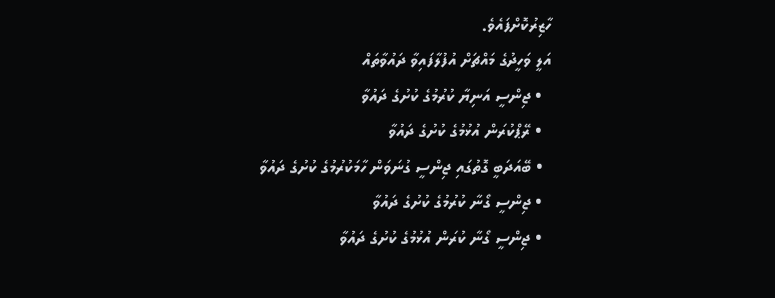ހާޒިރުކޮށްފައެވެ.
އަލީ ވަހީދުގެ މައްޗަށް އުފުލާފައިވާ ދައުވާތައް
  • ޖިންސީ އަނިޔާ ކުރުމުގެ ކުށުގެ ދައުވާ
  • ރޭޕްކުރަން އުޅުމުގެ ކުށުގެ ދައުވާ
  • ބޭއަދަބީ ގޮތުގައި ޖިންސީ ގުނަވަން ހާމަކުރުމުގެ ކުށުގެ ދައުވާ
  • ޖިންސީ ގޯނާ ކުރުމުގެ ކުށުގެ ދައުވާ
  • ޖިންސީ ގޯނާ ކުރަން އުޅުމުގެ ކުށުގެ ދައުވާ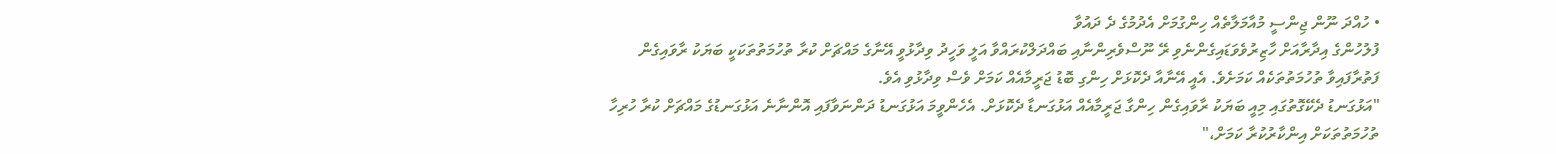• ހުއްދަ ނޫން ޖިންސީ މުއާމަލާތެއް ހިންގުމަށް އެދުމުގެ ދެ ދައުވާ
ފުލުހުންގެ އިދާރާއަށް ހާޒިރުވެވަޑައިގެންނެވި ރޭ ނޫސްވެރިންނާއި ބައްދަލްކުރައްވާ އަލީ ވަހީދު ވިދާޅުވީ އޭނާގެ މައްޗަށް ކުރާ ތުހުމަތުތަކަކީ ބަޔަކު ރާވައިގެން ފަތުރާފައިވާ ތުހުމަތުތަކެއް ކަމަށެވެ. އެއީ އޭނާއާ ދެކޮޅަށް ހިންގި ބޮޑު ޖަރީމާއެއް ކަމަށް ވެސް ވިދާޅުވި އެވެ.
"އަޅުގަނޑު ދެކޭގޮތުގައި މިއީ ބަޔަކު ރާވައިގެން ހިންގާ ޖަރީމާއެއް އަޅުގަނޑާ ދެކޮޅަށް. އެހެންވީމަ އަޅުގަނޑު ދަންނަވާފައި އޮންނާނެ އަޅުގަނޑުގެ މައްޗަށް ކުރާ ހުރިހާ ތުހުމަތުތަކަށް އިންކާރުކުރާ ކަމަށް،"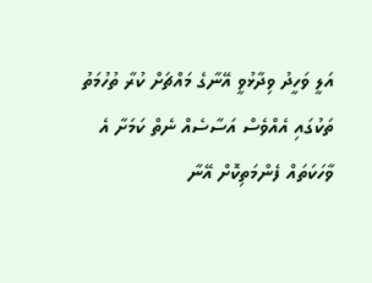އަލީ ވަހީދު ވިދާޅުވީ އޭނާގެ މައްޗަށް ކުރާ ތުހުމަތު ތަކުގައި އެއްވެސް އަސާސެއް ނެތް ކަމަށާ އެ ވާހަކަތައް ފެންމަތިކޮށް އޭނާ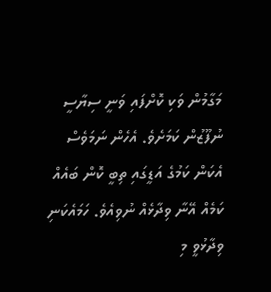މަގާމުން ވަކި ކޮށްފައި ވަނީ ސިޔާސީ ނުފޫޒުން ކަމަށެވެ. އެހެން ނަމަވެސް އެކަން ކަމުގެ އަޑީގައި ތިބީ ކޮން ބައެއް ކަމެއް އޭނާ ވިދާޅެއް ނުވިއެވެ. ހަމައެކަނި ވިދާޅުވީ މި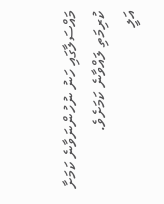މައްސަލާގައި ހަނު ނުހުންނަވާނެ ކަމަށާ ކުރިމަތި ލައްވާނެ ކަމަށެވެ.
އަލީ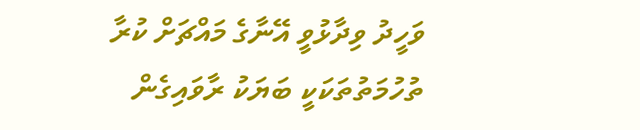ވަހީދު ވިދާޅުވީ އޭނާގެ މައްޗަށް ކުރާ ތުހުމަތުތަކަކީ ބަޔަކު ރާވައިގެން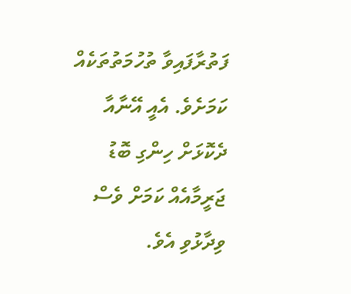ފަތުރާފައިވާ ތުހުމަތުތަކެއް ކަމަށެވެ. އެއީ އޭނާއާ ދެކޮޅަށް ހިންގި ބޮޑު ޖަރީމާއެއް ކަމަށް ވެސް ވިދާޅުވި އެވެ.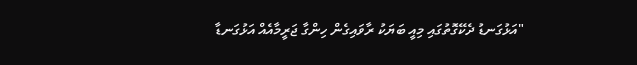"އަޅުގަނޑު ދެކޭގޮތުގައި މިއީ ބަޔަކު ރާވައިގެން ހިންގާ ޖަރީމާއެއް އަޅުގަނޑާ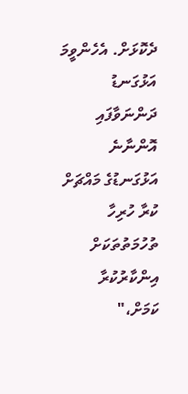ދެކޮޅަށް. އެހެންވީމަ އަޅުގަނޑު ދަންނަވާފައި އޮންނާނެ އަޅުގަނޑުގެ މައްޗަށް ކުރާ ހުރިހާ ތުހުމަތުތަކަށް އިންކާރުކުރާ ކަމަށް،"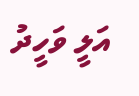އަލީ ވަހީދު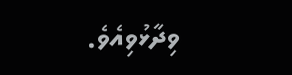ވިދާޅުވިއެވެ.